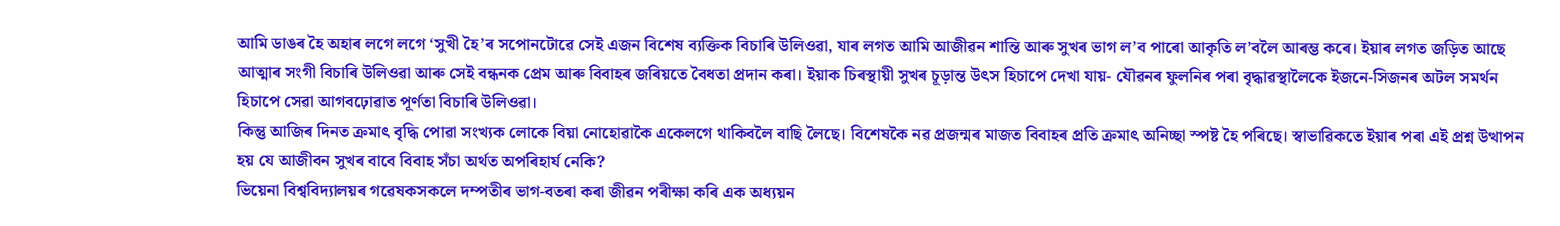আমি ডাঙৰ হৈ অহাৰ লগে লগে ‘সুখী হৈ’ৰ সপোনটোৱে সেই এজন বিশেষ ব্যক্তিক বিচাৰি উলিওৱা, যাৰ লগত আমি আজীৱন শান্তি আৰু সুখৰ ভাগ ল’ব পাৰো আকৃতি ল’বলৈ আৰম্ভ কৰে। ইয়াৰ লগত জড়িত আছে আত্মাৰ সংগী বিচাৰি উলিওৱা আৰু সেই বন্ধনক প্রেম আৰু বিবাহৰ জৰিয়তে বৈধতা প্রদান কৰা। ইয়াক চিৰস্থায়ী সুখৰ চূড়ান্ত উৎস হিচাপে দেখা যায়- যৌৱনৰ ফুলনিৰ পৰা বৃদ্ধাৱস্থালৈকে ইজনে-সিজনৰ অটল সমর্থন হিচাপে সেৱা আগবঢ়োৱাত পূর্ণতা বিচাৰি উলিওৱা।
কিন্তু আজিৰ দিনত ক্রমাৎ বৃদ্ধি পোৱা সংখ্যক লোকে বিয়া নোহোৱাকৈ একেলগে থাকিবলৈ বাছি লৈছে। বিশেষকৈ নৱ প্ৰজন্মৰ মাজত বিবাহৰ প্ৰতি ক্রমাৎ অনিচ্ছা স্পষ্ট হৈ পৰিছে। স্বাভাৱিকতে ইয়াৰ পৰা এই প্রশ্ন উত্থাপন হয় যে আজীবন সুখৰ বাবে বিবাহ সঁচা অৰ্থত অপৰিহাৰ্য নেকি?
ভিয়েনা বিশ্ববিদ্যালয়ৰ গৱেষকসকলে দম্পতীৰ ভাগ-বতৰা কৰা জীৱন পৰীক্ষা কৰি এক অধ্যয়ন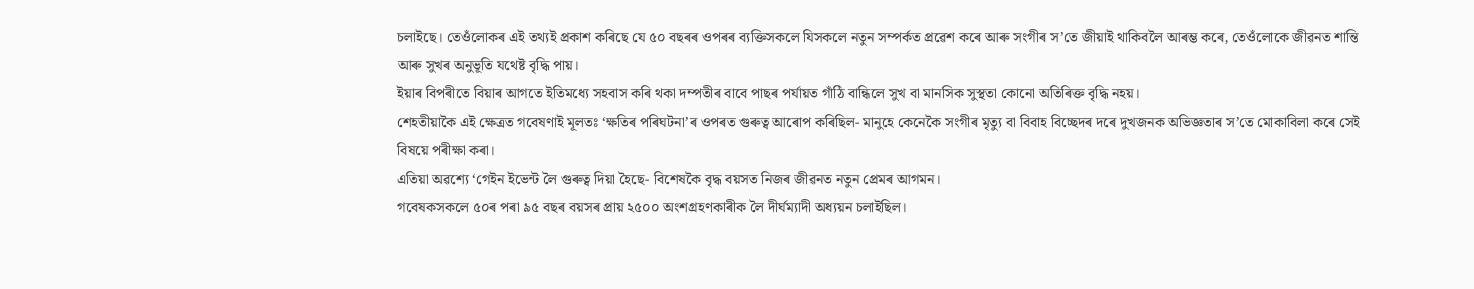চলাইছে। তেওঁলোকৰ এই তথ্যই প্রকাশ কৰিছে যে ৫০ বছৰৰ ওপৰৰ ব্যক্তিসকলে যিসকলে নতুন সম্পর্কত প্ৰৱেশ কৰে আৰু সংগীৰ স’তে জীয়াই থাকিবলৈ আৰম্ভ কৰে, তেওঁলোকে জীৱনত শান্তি আৰু সুখৰ অনুভূতি যথেষ্ট বৃদ্ধি পায়।
ইয়াৰ বিপৰীতে বিয়াৰ আগতে ইতিমধ্যে সহবাস কৰি থকা দম্পতীৰ বাবে পাছৰ পৰ্যায়ত গাঁঠি বান্ধিলে সুখ বা মানসিক সুস্থতা কোনো অতিৰিক্ত বৃদ্ধি নহয়।
শেহতীয়াকৈ এই ক্ষেত্রত গবেষণাই মূলতঃ ‘ক্ষতিৰ পৰিঘটনা’ৰ ওপৰত গুৰুত্ব আৰোপ কৰিছিল- মানুহে কেনেকৈ সংগীৰ মৃত্যু বা বিবাহ বিচ্ছেদৰ দৰে দুখজনক অভিজ্ঞতাৰ স’তে মোকাবিলা কৰে সেই বিষয়ে পৰীক্ষা কৰা।
এতিয়া অৱশ্যে ‘গেইন ইভেন্ট লৈ গুৰুত্ব দিয়া হৈছে- বিশেষকৈ বৃদ্ধ বয়সত নিজৰ জীৱনত নতুন প্ৰেমৰ আগমন।
গবেষকসকলে ৫০ৰ পৰা ৯৫ বছৰ বয়সৰ প্ৰায় ২৫০০ অংশগ্রহণকাৰীক লৈ দীর্ঘম্যাদী অধ্যয়ন চলাইছিল।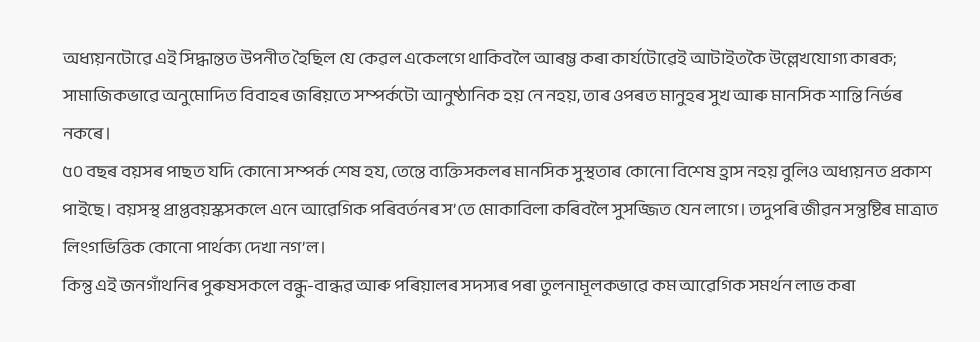অধ্যয়নটোৱে এই সিদ্ধান্তত উপনীত হৈছিল যে কেৱল একেলগে থাকিবলৈ আৰম্ভ কৰা কাৰ্যটোৱেই আটাইতকৈ উল্লেখযোগ্য কাৰক; সামাজিকভাৱে অনুমোদিত বিবাহৰ জৰিয়তে সম্পৰ্কটো আনুষ্ঠানিক হয় নে নহয়, তাৰ ওপৰত মানুহৰ সুখ আৰু মানসিক শান্তি নিৰ্ভৰ নকৰে।
৫০ বছৰ বয়সৰ পাছত যদি কোনো সম্পর্ক শেষ হয, তেন্তে ব্যক্তিসকলৰ মানসিক সুস্থতাৰ কোনো বিশেষ হ্রাস নহয় বুলিও অধ্যয়নত প্রকাশ পাইছে। বয়সস্থ প্রাপ্তবয়স্কসকলে এনে আৱেগিক পৰিবৰ্তনৰ স’তে মোকাবিলা কৰিবলৈ সুসজ্জিত যেন লাগে। তদুপৰি জীৱন সন্তুষ্টিৰ মাত্ৰাত লিংগভিত্তিক কোনো পার্থক্য দেখা নগ’ল।
কিন্তু এই জনগাঁথনিৰ পুৰুষসকলে বন্ধু-বান্ধৱ আৰু পৰিয়ালৰ সদস্যৰ পৰা তুলনামূলকভাৱে কম আৱেগিক সমর্থন লাভ কৰা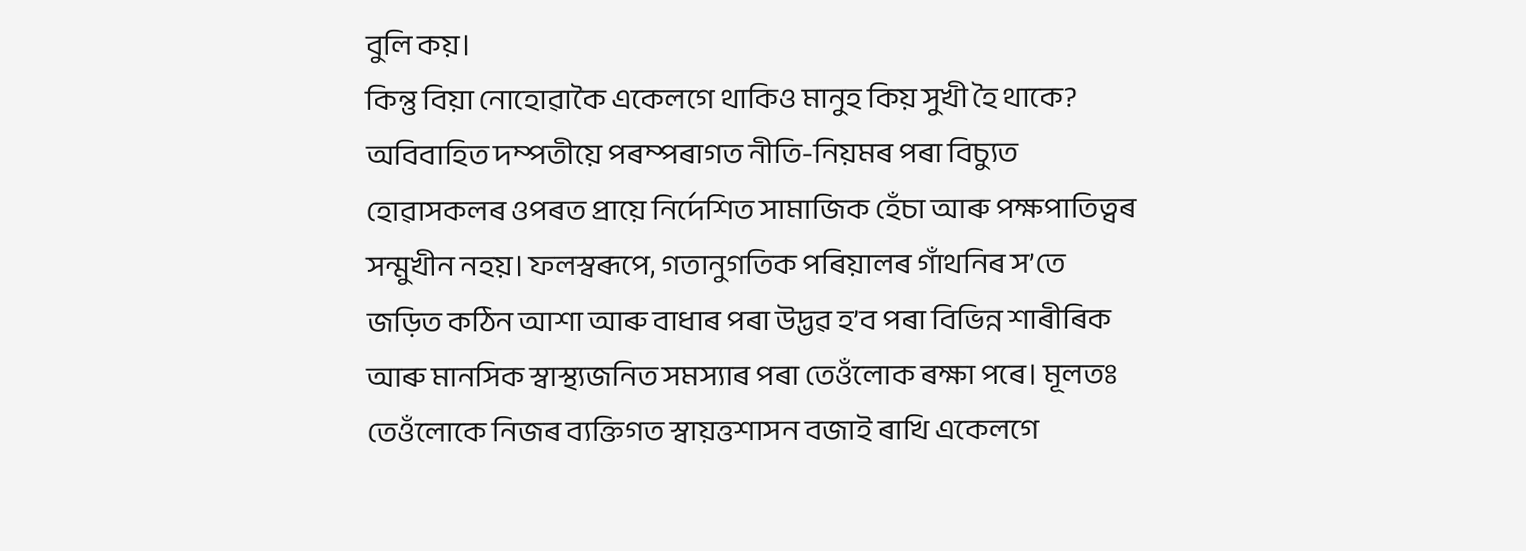বুলি কয়।
কিন্তু বিয়া নোহোৱাকৈ একেলগে থাকিও মানুহ কিয় সুখী হৈ থাকে? অবিবাহিত দম্পতীয়ে পৰম্পৰাগত নীতি-নিয়মৰ পৰা বিচ্যুত হোৱাসকলৰ ওপৰত প্ৰায়ে নির্দেশিত সামাজিক হেঁচা আৰু পক্ষপাতিত্বৰ সন্মুখীন নহয়। ফলস্বৰূপে, গতানুগতিক পৰিয়ালৰ গাঁথনিৰ স’তে জড়িত কঠিন আশা আৰু বাধাৰ পৰা উদ্ভৱ হ’ব পৰা বিভিন্ন শাৰীৰিক আৰু মানসিক স্বাস্থ্যজনিত সমস্যাৰ পৰা তেওঁলোক ৰক্ষা পৰে। মূলতঃ তেওঁলোকে নিজৰ ব্যক্তিগত স্বায়ত্তশাসন বজাই ৰাখি একেলগে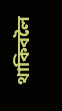থাকিবলৈ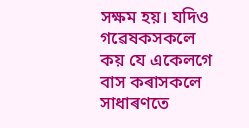সক্ষম হয়। যদিও গৱেষকসকলে কয় যে একেলগে বাস কৰাসকলে সাধাৰণতে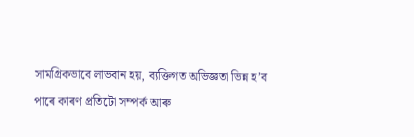সামগ্রিকভাবে লাভবান হয়, ব্যক্তিগত অভিজ্ঞতা ভিন্ন হ’ব পাৰে কাৰণ প্ৰতিটো সম্পৰ্ক আৰু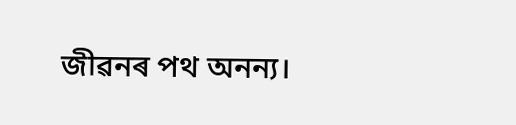জীৱনৰ পথ অনন্য।